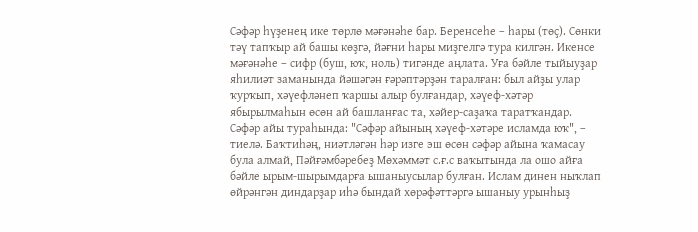Сәфәр һүҙенең ике төрлө мәғәнәһе бар. Беренсеһе – һары (төҫ). Сөнки тәү тапҡыр ай башы көҙгә, йәғни һары миҙгелгә тура килгән. Икенсе мәғәнәһе – сифр (буш, юҡ, ноль) тигәнде аңлата. Уға бәйле тыйыуҙар яһилиәт заманында йәшәгән ғәрәптәрҙән таралған: был айҙы улар ҡурҡып, хәүефләнеп ҡаршы алыр булғандар, хәүеф-хәтәр ябырылмаһын өсөн ай башланғас та, хәйер-саҙаҡа таратҡандар.
Сәфәр айы тураһында: "Сәфәр айының хәүеф-хәтәре исламда юҡ", – тиелә. Баҡтиһәң, ниәтләгән һәр изге эш өсөн сәфәр айына ҡамасау була алмай, Пәйғәмбәребеҙ Мөхәммәт с.ғ.с ваҡытында ла ошо айға бәйле ырым-шырымдарға ышаныусылар булған. Ислам динен ныҡлап өйрәнгән диндарҙар иһә бындай хөрәфәттәргә ышаныу урынһыҙ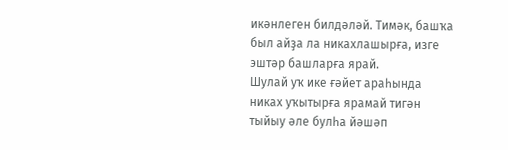икәнлеген билдәләй. Тимәк, башҡа был айҙа ла никахлашырға, изге эштәр башларға ярай.
Шулай уҡ ике ғәйет араһында никах уҡытырға ярамай тигән тыйыу әле булһа йәшәп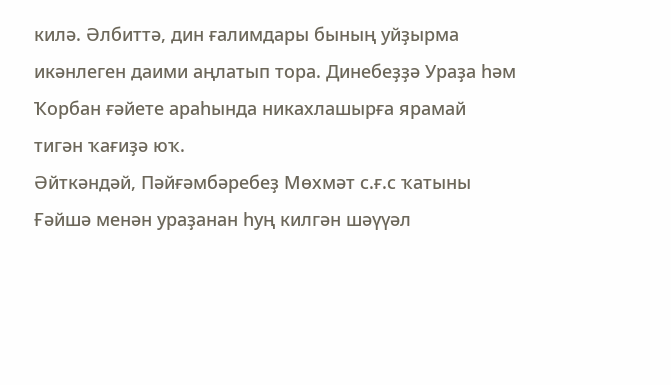килә. Әлбиттә, дин ғалимдары бының уйҙырма икәнлеген даими аңлатып тора. Динебеҙҙә Ураҙа һәм Ҡорбан ғәйете араһында никахлашырға ярамай тигән ҡағиҙә юҡ.
Әйткәндәй, Пәйғәмбәребеҙ Мөхмәт с.ғ.с ҡатыны Ғәйшә менән ураҙанан һуң килгән шәүүәл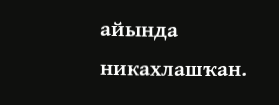айында никахлашҡан.